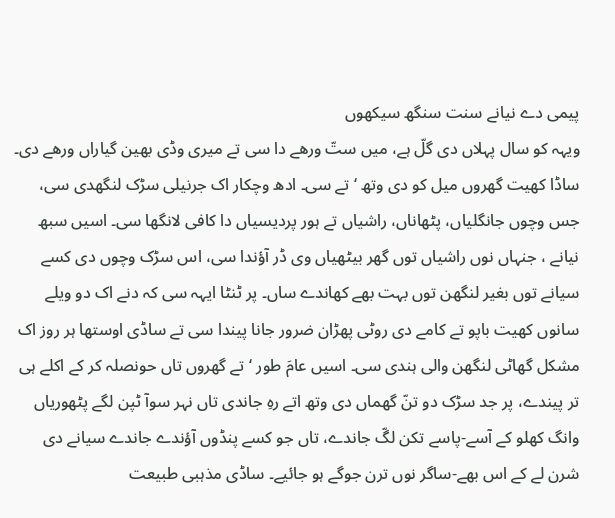پیمی دے نیانے سنت سنگھ سیکھوں
ویہہ کو سال پہلاں دی گلّ ہے، میں ستّ ورھے دا سی تے میری وڈی بھین گیاراں ورھے دی۔ ساڈا کھیت گھروں میل کو دی وتھ ‘تے سی۔ ادھ وچکار اک جرنیلی سڑک لنگھدی سی، جس وچوں جانگلیاں، پٹھاناں، راشیاں تے ہور پردیسیاں دا کافی لانگھا سی۔ اسیں سبھ نیانے ، جنہاں نوں راشیاں توں گھر بیٹھیاں وی ڈر آؤندا سی، اس سڑک وچوں دی کسے سیانے توں بغیر لنگھن توں بہت بھے کھاندے ساں۔ پر ٹنٹا ایہہ سی کہ دنے اک دو ویلے سانوں کھیت باپو تے کامے دی روٹی پھڑان ضرور جانا پیندا سی تے ساڈی اوستھا ہر روز اک مشکل گھاٹی لنگھن والی ہندی سی۔ اسیں عامَ طور ‘تے گھروں تاں حونصلہ کر کے اکلے ہی تر پیندے، پر جد سڑک دو تنّ گھماں دی وتھ اتے رہِ جاندی تاں نہر سوآ ٹپن لگے پٹھوریاں وانگ کھلو کے آسے-پاسے تکن لگّ جاندے، تاں جو کسے پنڈوں آؤندے جاندے سیانے دی شرن لے کے اس بھے-ساگر نوں ترن جوگے ہو جائیے۔ ساڈی مذہبی طبیعت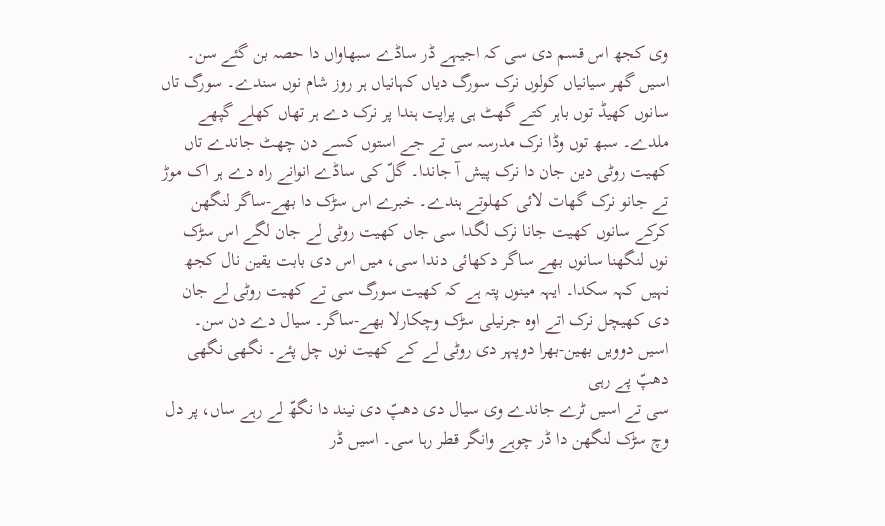وی کجھ اس قسم دی سی کہ اجیہے ڈر ساڈے سبھاواں دا حصہ بن گئے سن۔ اسیں گھر سیانیاں کولوں نرک سورگ دیاں کہانیاں ہر روز شام نوں سندے۔ سورگ تاں سانوں کھیڈ توں باہر کتے گھٹ ہی پراپت ہندا پر نرک دے ہر تھاں کھلے گپھے ملدے۔ سبھ توں وڈا نرک مدرسہ سی تے جے استوں کسے دن چھٹ جاندے تاں کھیت روٹی دین جان دا نرک پیش آ جاندا۔ گلّ کی ساڈے انوانے راہ دے ہر اک موڑ تے جانو نرک گھات لائی کھلوتے ہندے۔ خبرے اس سڑک دا بھے-ساگر لنگھن کرکے سانوں کھیت جانا نرک لگدا سی جاں کھیت روٹی لے جان لگے اس سڑک نوں لنگھنا سانوں بھے ساگر دکھائی دندا سی، میں اس دی بابت یقین نال کجھ نہیں کہہ سکدا۔ ایہہ مینوں پتہ ہے کہ کھیت سورگ سی تے کھیت روٹی لے جان دی کھیچل نرک اتے اوہ جرنیلی سڑک وچکارلا بھے-ساگر۔ سیال دے دن سن۔ اسیں دوویں بھین-بھرا دوپہر دی روٹی لے کے کھیت نوں چل پئے۔ نگھی نگھی دھپّ پے رہی
سی تے اسیں ٹرے جاندے وی سیال دی دھپّ دی نیند دا نگھّ لے رہے ساں، پر دل وچ سڑک لنگھن دا ڈر چوہے وانگر قطر رہا سی۔ اسیں ڈر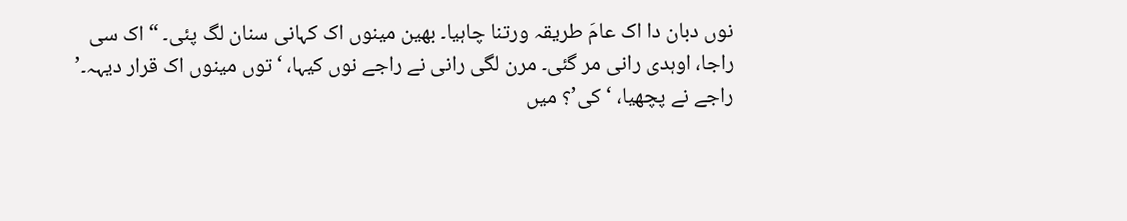نوں دبان دا اک عامَ طریقہ ورتنا چاہیا۔ بھین مینوں اک کہانی سنان لگ پئی۔ “اک سی راجا، اوہدی رانی مر گئی۔ مرن لگی رانی نے راجے نوں کیہا، ‘توں مینوں اک قرار دیہہ۔’ راجے نے پچھیا، ‘کی’؟ میں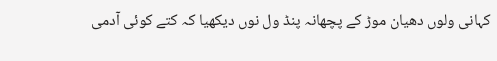کہانی ولوں دھیان موڑ کے پچھانہ پنڈ ول نوں دیکھیا کہ کتے کوئی آدمی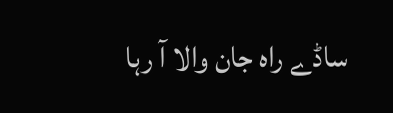ساڈے راہ جان والا آ رہا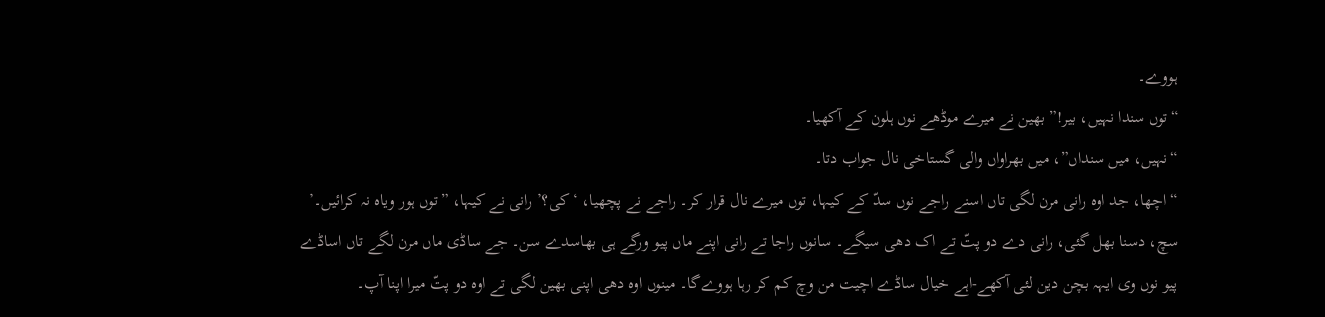ہووے۔
“توں سندا نہیں، بیر!” بھین نے میرے موڈھے نوں ہلون کے آکھیا۔
“نہیں، میں سنداں”، میں بھراواں والی گستاخی نال جواب دتا۔
“اچھا، جد اوہ رانی مرن لگی تاں اسنے راجے نوں سدّ کے کیہا، توں میرے نال قرار کر۔ راجے نے پچھیا، ‘کی؟’ رانی نے کیہا، ”توں ہور ویاہ نہ کرائیں۔’ سچ، دسنا بھل گئی، رانی دے دو پتّ تے اک دھی سیگے۔ سانوں راجا تے رانی اپنے ماں پیو ورگے ہی بھاسدے سن۔ جے ساڈی ماں مرن لگے تاں اساڈے پیو نوں وی ایہہ بچن دین لئی آکھے-اہے خیال ساڈے اچیت من وچ کم کر رہا ہووےگا۔ مینوں اوہ دھی اپنی بھین لگی تے اوہ دو پتّ میرا اپنا آپ۔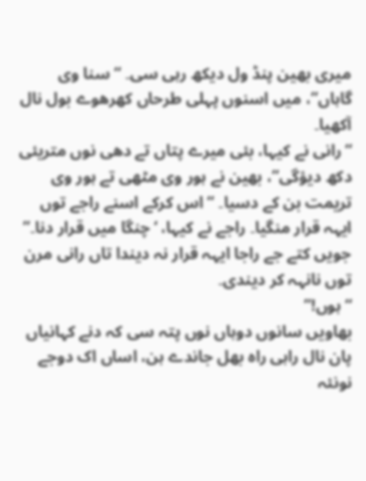میری بھین پنڈ ول دیکھ رہی سی۔ “سنا وی گاہاں”، میں اسنوں پہلی طرحاں کھرھوے بول نال آکھیا۔
“رانی نے کیہا، بئی میرے پتاں تے دھی نوں متریئی دکھ دیؤگی”، بھین نے ہور وی مٹھی تے ہور وی تریمت بن کے دسیا۔ “اس کرکے اسنے راجے توں ایہہ قرار منگیا۔ راجے نے کیہا، ‘چنگا میں قرار دنا۔” جویں کتے جے راجا ایہہ قرار نہ دیندا تاں رانی مرن توں نانہہ کر دیندی۔
“ہوں!”
بھاویں سانوں دوہاں نوں پتہ سی کہ دنے کہانیاں پان نال راہی راہ بھل جاندے ہن، اساں اک دوجے نونئہ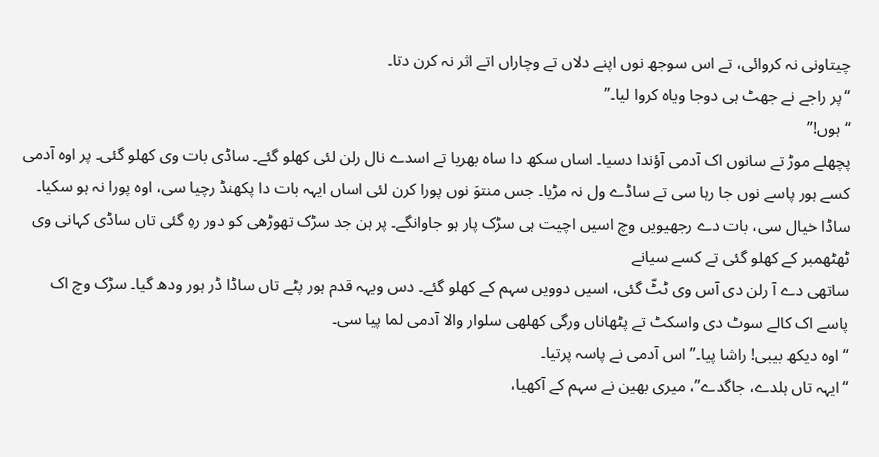چیتاونی نہ کروائی، تے اس سوجھ نوں اپنے دلاں تے وچاراں اتے اثر نہ کرن دتا۔
“پر راجے نے جھٹ ہی دوجا ویاہ کروا لیا۔”
“ہوں!”
پچھلے موڑ تے سانوں اک آدمی آؤندا دسیا۔ اساں سکھ دا ساہ بھریا تے اسدے نال رلن لئی کھلو گئے۔ ساڈی بات وی کھلو گئی۔ پر اوہ آدمی کسے ہور پاسے نوں جا رہا سی تے ساڈے ول نہ مڑیا۔ جس منتوَ نوں پورا کرن لئی اساں ایہہ بات دا پکھنڈ رچیا سی، اوہ پورا نہ ہو سکیا۔ ساڈا خیال سی، بات دے رجھیویں وچ اسیں اچیت ہی سڑک پار ہو جاوانگے۔ پر ہن جد سڑک تھوڑھی کو دور رہِ گئی تاں ساڈی کہانی وی ٹھٹھمبر کے کھلو گئی تے کسے سیانے
ساتھی دے آ رلن دی آس وی ٹٹّ گئی، اسیں دوویں سہم کے کھلو گئے۔ دس ویہہ قدم ہور پٹے تاں ساڈا ڈر ہور ودھ گیا۔ سڑک وچ اک پاسے اک کالے سوٹ دی واسکٹ تے پٹھاناں ورگی کھلھی سلوار والا آدمی لما پیا سی۔
“اوہ دیکھ بیبی! راشا پیا۔” اس آدمی نے پاسہ پرتیا۔
“ایہہ تاں ہلدے، جاگدے”، میری بھین نے سہم کے آکھیا،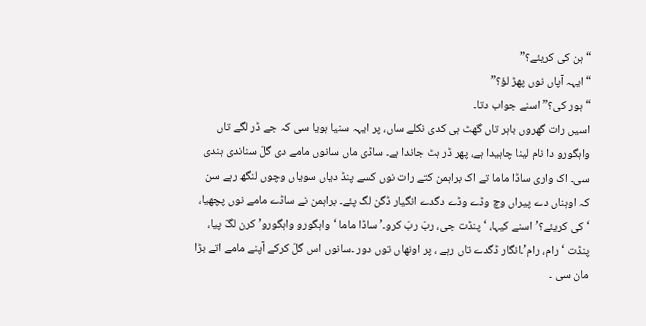“ہن کی کریئے؟”
“ایہہ آپاں نوں پھڑ لؤ؟”
“ہور کی؟” اسنے جواب دتا۔
اسیں رات گھروں باہر تاں گھٹ ہی کدی نکلے ساں، پر ایہہ سنیا ہویا سی کہ جے ڈر لگے تاں واہگورو دا نام لینا چاہیدا ہے، پھر ڈر ہٹ جاندا ہے۔ ساڈی ماں سانوں مامے دی گلّ سناندی ہندی سی۔ اک واری ساڈا ماما تے اک براہمن کتے رات نوں کسے پنڈ دیاں سویاں وچوں لنگھ رہے سن کہ اوہناں دے پیراں وچ وڈے وڈے دگدے انگیار ڈگن لگ پئے۔ براہمن نے ساڈے مامے نوں پچھیا، ‘کی کریئے؟’ اسنے کیہا، ‘پنڈت جی، ربّ ربّ کرو۔’ ساڈا ماما ‘واہگورو واہگورو’ کرن لگّ پیا، پنڈت ‘رام، رام’۔انگار ڈگدے تاں رہے ، پر اونھاں توں دور ۔سانوں اس گلّ کرکے آپنے مامے اتے بڑا مان سی ۔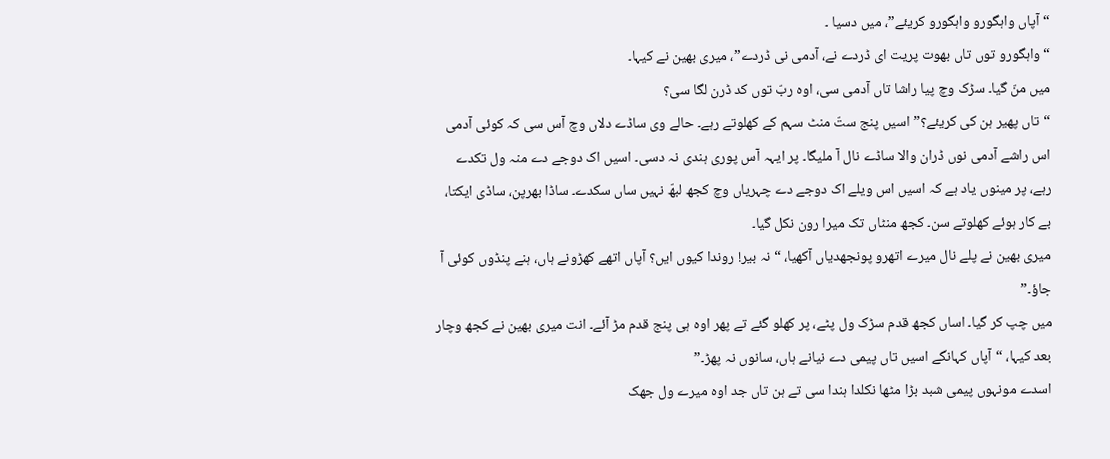“آپاں واہگورو واہگورو کریئے”، میں دسیا ۔
“واہگورو توں تاں بھوت پریت ای ڈردے نے، آدمی نی ڈردے”، میری بھین نے کیہا۔
میں منّ گیا۔ سڑک وچ پیا راشا تاں آدمی سی، اوہ ربّ توں کد ڈرن لگا سی؟
“تاں پھیر ہن کی کریئے؟” اسیں پنج ستّ منٹ سہم کے کھلوتے رہے۔ حالے وی ساڈے دلاں وچ آس سی کہ کوئی آدمی اس راشے آدمی نوں ڈران والا ساڈے نال آ ملیگا۔ پر ایہہ آس پوری ہندی نہ دسی۔ اسیں اک دوجے دے منہ ول تکدے رہے، پر مینوں یاد ہے کہ اسیں اس ویلے اک دوجے دے چہریاں وچ کجھ لبھّ نہیں ساں سکدے۔ ساڈا بھرپن، ساڈی ایکتا، بے کار ہوئے کھلوتے سن۔ کجھ منٹاں تک میرا رون نکل گیا۔
میری بھین نے پلے نال میرے اتھرو پونجھدیاں آکھیا، “نہ بیر! روندا کیوں ایں؟ آپاں اتھے کھڑونے ہاں، ہنے پنڈوں کوئی آ جاؤ۔”
میں چپ کر گیا۔ اساں کجھ قدم سڑک ول پٹے، پر کھلو گئے تے پھر اوہ ہی پنج قدم مڑ آئے۔ انت میری بھین نے کجھ وچار بعد کیہا، “آپاں کہانگے اسیں تاں پیمی دے نیانے ہاں، سانوں نہ پھڑ۔”
اسدے مونہوں پیمی شبد بڑا مٹھا نکلدا ہندا سی تے ہن تاں جد اوہ میرے ول جھک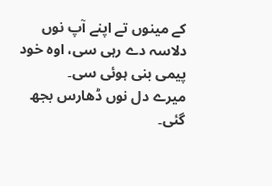کے مینوں تے اپنے آپ نوں دلاسہ دے رہی سی، اوہ خود پیمی بنی ہوئی سی۔
میرے دل نوں ڈھارس بجھ گئی۔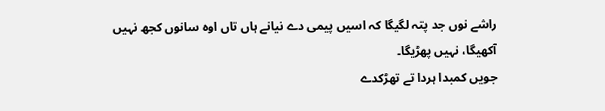راشے نوں جد پتہ لگیگا کہ اسیں پیمی دے نیانے ہاں تاں اوہ سانوں کجھ نہیں آکھیگا، نہیں پھڑیگا۔
جویں کمبدا ہردا تے تھڑکدے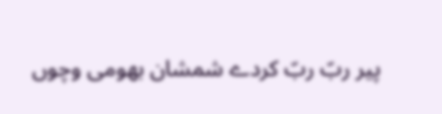پیر ربّ ربّ کردے شمشان بھومی وچوں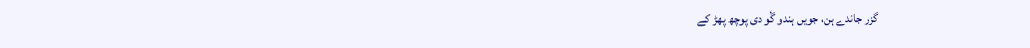گزر جاندے ہن، جویں ہندو گٔو دی پوچھ پھڑ کے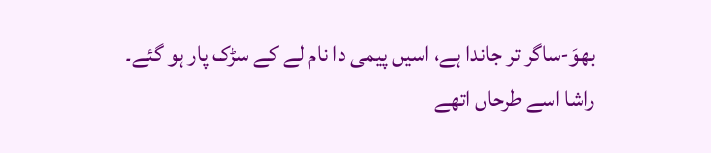بھوَ-ساگر تر جاندا ہے، اسیں پیمی دا نام لے کے سڑک پار ہو گئے۔ راشا اسے طرحاں اتھے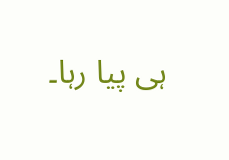ہی پیا رہا۔